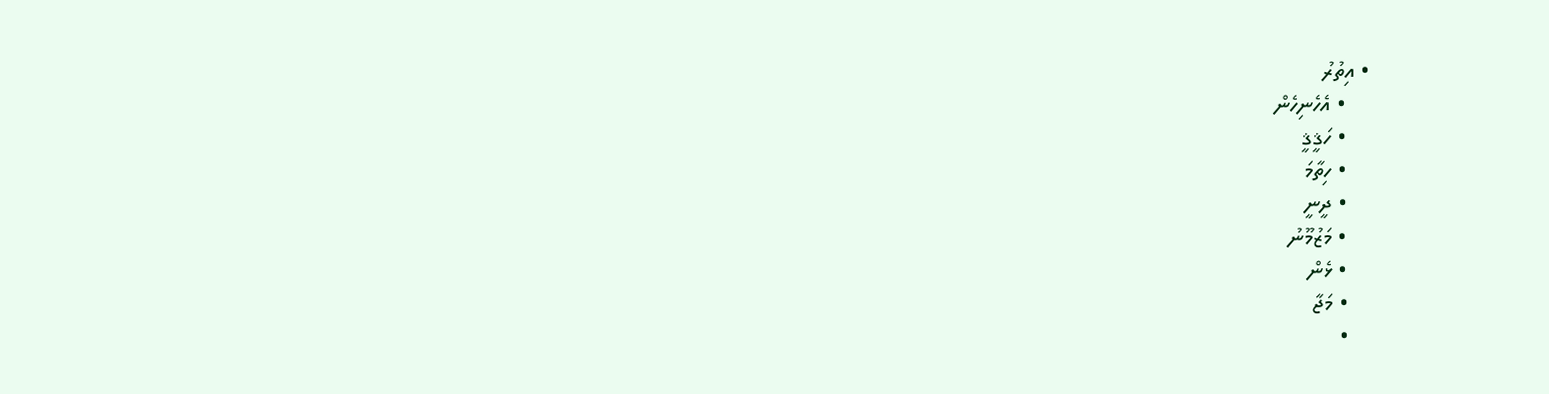• އިތުރު
    • އެހެނިހެން
    • ހަޤީޤީ
    • ހިތާމަ
    • ދީނީ
    • މަޒުމޫނު
    • ޅެން
    • މަޖާ
    •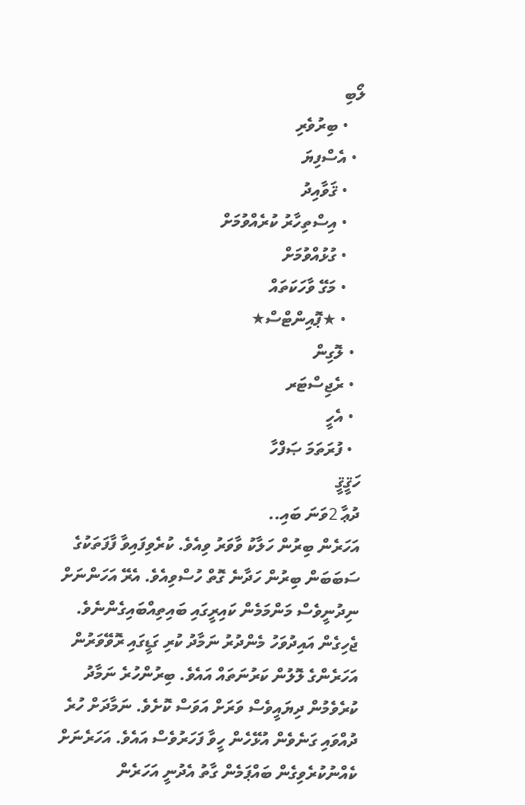ލޯބި
    • ބިރުވެރި
  • އެސްފިޔަ
    • ޤަވާއިދު
    • އިސްތިހާރު ކުރެއްވުމަށް
    • ގުޅުއްވުމަށް
    • މަގޭ ވާހަކަތައް
    • ★ޕޮއިންޓްސް★
  • ލޮގިން
  • ރެޖިސްޓަރ
  • އެހީ
  • ފުރަތަމަ ޞަފްހާ
ހަޤީޤީ
ދުޢާ 2ވަނަ ބައި..
އަހަރެން ބިރުން ހަލާކު ވާވަރު ވިއެވެ. ކުރެވިފައިވާ ފާފަތަކުގެ ސަބަބަން ބިރުން ހަދާނެ ގޮތް ހުސްވިއެވެ. އެރޭ އަހަންނަށް ނިދުނީވެސް މަންމަމެން ކައިރީގައި ބައިތިއްބައިގެންނެވެ. ޖެހިގެން އައިދުވަހު މެންދުރު ނަމާދު ކުރި ގަޑީގައި ރޮވޭވަރުން އަހަރެންގެ ލޮލުން ކަރުނަތައް އައެވެ. ބިރުންހުރެ ނަމާދު ކުރެވެމުން ދިޔައީވެސް ވަރަށް އަވަސް ކޮށެވެ. ނަމާދަށް ހުރެ ދުއްވައި ގަނެވެން އުޅޭހެން ހީވާ ފަހަރުވެސް އައެވެ. އަހަރެނަށް ކެއްނުކުރެވިގެން ބައްޕަމެން ގާތު އެދުނީ އަހަރެން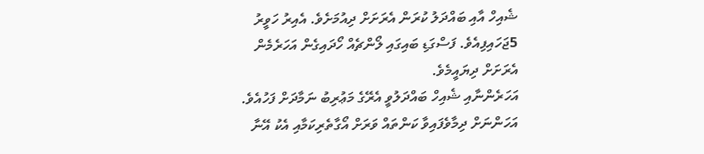ޝެއިހް އާއި ބައްދަލު ކުރަން އެރަށަށް ދިއުމަށެވެ. އެއިރު ހަވީރު 5ޖަހައިފިއެވެ. ފަސްގަޑި ބައިގައި ލޯންޗެއް ހޯދައިގެން އަހަރެމެން އެރަށަށް ދިޔައީމެވެ.
އަހަރެންނާއި ޝެއިހް ބައްދަލުވީ އެރޭގެ މަޢުރިބު ނަމާދަށް ފަހުއެވެ. އަހަންނަށް ދިމާވެފައިވާ ކަންތައް ވަރަށް އޯގާތެރިކަމާއި އެކު އޭނާ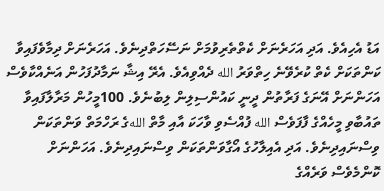އަޑު އެހިއެވެ. އަދި އަހަރެނަށް ކެތްތެރިވުމަށް ނަސޭހަތްދިނެވެ. އަހަރެނަށް ދިމާވެފައިވާ ކަންތަކަށް ކެތް ކުރެވޭނެ ހިތްވަރު الله ދެއްވިއެވެ. އެރޭ އިޝާ ނަމާދުފަހުން އަނެއްކާވެސް އަހަންނަށް އޭނަގެ ފަރާތުން ދީނީ ކައުންސިލިން ލިބުނެވެ. 100މީހުން މަރާލާފައިވާ ތައުބާވި މީހެއްގެ ފާފަވެސް الله ފުއްސެވި ވާހަކަ އާއި މާތް اللهގެ ރަހްމަތް ވަންތަކަން ވިސްނައިދިނެވެ. އަދި އެއިލާހުގެ އޯގާވަންތަކަން ވިސްނައިދިނެވެ. އަހަންނަށް ކޮންމެވެސް ވަރެއްގެ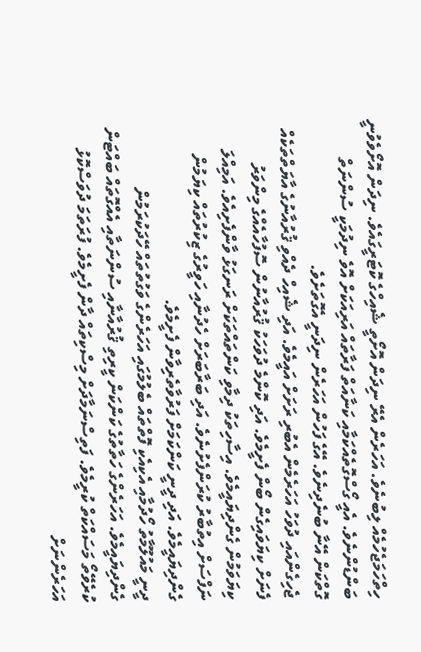ހިތްހަމަޖެހުމެއް ލިބުނެވެ. އަހަރެން އެރޭ ނިދަން އޮށޯތީ ޝެއިހްގެ ކޮޓަރީގައެވެ. ނިދަން އޮށޯވެވުނީ ބަންޑުންނެވެ. އެއީ ގޯސްގޮތެއްކަމާއި ކަނާއަތް ފަރާތައް އަރިއަކަށް އޮވެ ނިދުމަކީ ސުންނަތް ގޮތްކަން އޭނާ ބުނެދިނެވެ. އޭގެ ފަހުން އަހަރެން ނިދަނީ އެގޮތަށެވެ.
ޖެހިގެންއައި ދުވަހު އަހަރެމެން އެބުރި ރަށަށް އައީމެވެ. އަދި ޝެއިހް ދެއްވި ޤުރުއާނުގެ އާޔަތްތަކެއް ފެނަށް ކިޔަވައިގެން ބޯން ފެށީމެވެ. އަދި ކޮންމެ ދުވަހަކު ޤުރުއާނުން ސޮފުހާއެއްގެ މިންވަރު ކިޔަވަމުން ގެންދިޔައީމެވެ. އިސާހިތަކު ދިމާވި ކަންތައްތަކަށް ރަނގަޅު ވާންފެށިއެވެ. އަމިއްލަ ނަފްސަށް އިތުބާރު ކުރަންފެށުނެވެ. އަދި ބަރާބަރަށް ހެދުނާއި ހަވީރުގެ ޒިކުރުތައް ކިޔަމުން ގެންދިޔައީމެވެ. އަދި ދީނީ ކަންކަމަށް ފަރުވާތެރިވާން ފެށީމެވެ.
ދީނީ މައުލޫމާތު ހޯދުމާއި އެކިއެކި ފޮތްތައް ބެލުމުގައި އަހަރެންގެ ވަގުތުތައް ހޭދަކުރަމުން ގެންދިޔައީމެވެ. އަހަރެންގެ ހަތާތުގެ ކަންކަން ކީރިތި ޤުރުއާނާއި ސުންނަތާއި އެއްގޮތައް ބައްޓަން ކުރެވޭތޯ މަސައްކަތް ކުރީމެވެ. ފަތިސްނަމާދަށް މިސްކިތައް ދާން ފެށީމެވެ. ފުރަތަމަ ދުވަސްކޮޅު އަހަރެންނަށް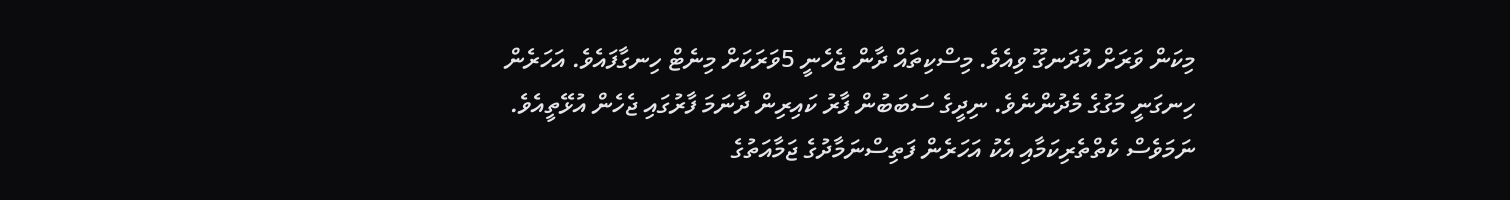މިކަން ވަރަށް އުދަނގޫ ވިއެވެ. މިސްކިތައް ދާން ޖެހެނީ 5ވަރަކަށް މިނެޓް ހިނގާފައެވެ. އަހަރެން ހިނގަނީ މަގުގެ މެދުންނެވެ. ނިދީގެ ސަބަބުން ފާރު ކައިރިން ދާނަމަ ފާރުގައި ޖެހެން އުޅޭތީއެވެ. ނަމަވެސް ކެތްތެރިކަމާއި އެކު އަހަރެން ފަތިސްނަމާދުގެ ޖަމާއަތުގެ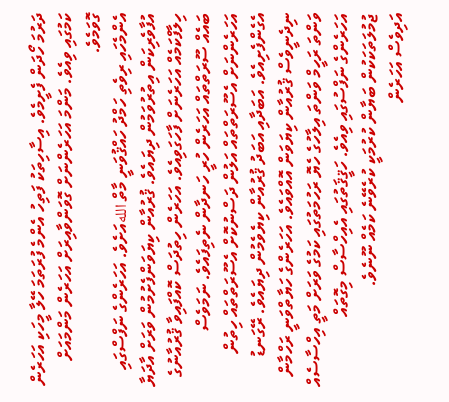ދަރުމަ ހޯދަން ފެށީމެވެ. އިސާހިތަކު ފަތިހު އެންމެ ފުރަތަމަ ހޭލާ މީހަކި އަހަރެން ކަމުގައި ވިއެވެ. މަންމަ އަހަރެންނަށް ގޮވަންވާއިރަށް އަހަރެން މަންމައަށް ގޮވަމެވެ.
އެންމެހައި ރިވެތި ހަމްދު ހައްޤުވަނީ މާތް اللهއަށެވެ. އަހަރެންގެ ނަފްސްގައި އުފާވެރިކަން އިތުރުވަމުން ދިޔައެވެ. ޤުރުއާން ކިޔަވަންފެށުމުން ވަރަށް އާދަޔާ ހިލާފްކަމެއް އަހަރެނަށް ފާހަގަވިއެވެ. އަހަރެން ހިތުދަސް ކޮއްފައިވާ ޤުރުއާނުގެ ބައެއް ސޫރަތްތައް އަހަރެން ހުރީ ހަނދާން ނެތިފައެވެ. ނަމަވެސް އަހަރެންނަށް އެސޫރަތްތައް އަލުން ދަސްނުކޮށް އެސޫރަތްތައް ހިތުން އެގެންފެށިއެވެ. އަބަދާއި އަބަދު ޤުރުއާން ކިޔެވެމުން ދިޔައެވެ. ރޭގަނޑު ނިދެނީވެސް ޤުރުއާން ކިޔަވަން އޮއްވައެވެ. އަހަރެންގެ ހަޔާތްވަނީ ރަހްމާން ވަންތަ ރަހީމް ވަންތަ އިލާހުގެ ހެޔޮ ރަހުމަތުގައި ކަމުގެ ވަރަށް މަތީ އިހްސާސެއް އަހަރެންގެ ނަފްސުގައި ވިއެވެ. ހަޤީޤަތުގައި އެއިހްސާސް މިގޮތައް ޖުމުލަތަކަކުން ބަޔާން ކުރުމަކީ ކުރެވޭނެ ކަމެއް ނޫނެވެ.
އަދިވެސް އަހަރެން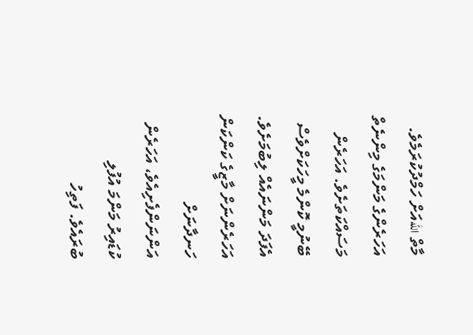މާތް اللهއަށް ހަމްދުކުރަމެވެ. އަހަރެންގެ މަންމަގެ މިންނެތް މަސައްކަތަށެވެ. އަހަރެން ބޭނުމީ ކޮންމެ މީހަކަށްވެސް އެފަދަ މަންނައެއް ލިބުމަށެވެ. އަހަރެންނަށް މާޒީގެ ކަންކަން ހަނދާނަށް އަންނަންފެށިއެވެ، އަހަރެން ކުޑައިރު މަންމަ އުފުލި ބުރައެވެ. ފަތިހު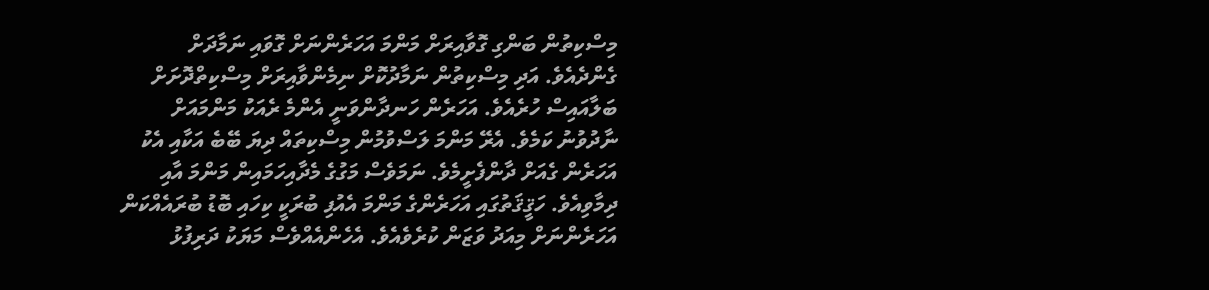މިސްކިތުން ބަންގި ގޮވާއިރަށް މަންމަ އަހަރެންނަށް ގޮވައި ނަމާދަށް ގެންދެއެވެ. އަދި މިސްކިތުން ނަމާދުކޮށް ނިމެންވާއިރަށް މިސްކިތްދޮށަށް ބަލާއައިސް ހުރެއެވެ. އަހަރެން ހަނދާންވަނީ އެންމެ ރެއަކު މަންމައަށް ނާދުވުނު ކަމެވެ. އެރޭ މަންމަ ލަސްވުމުން މިސްކިތައް ދިޔަ ބޭބެ އަކާއި އެކު އަހަރެން ގެއަށް ދާންފެށީމެވެ. ނަމަވެސް މަގުގެ މެދާއިހަމައިން މަންމަ އާއި ދިމާވިއެވެ. ހަޤީޤަތުގައި އަހަރެންގެ މަންމަ އެއުފި ބުރަކީ ކިހައި ބޮޑު ބުރައެއްކަން އަހަރެންނަށް މިއަދު ވަޒަން ކުރެވެއެވެ. އެހެންއެއްވެސް މަޔަކު ދަރިފުޅު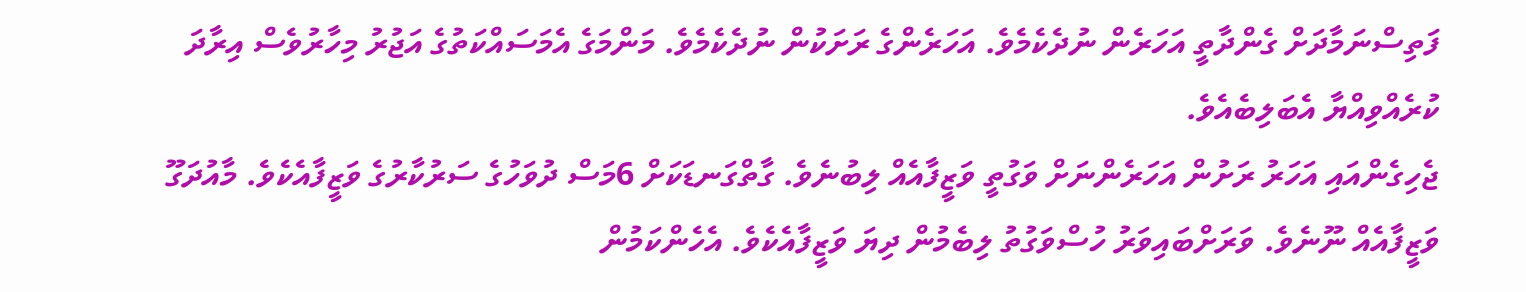ފަތިސްނަމާދަށް ގެންދާތީ އަހަރެން ނުދެކެމެވެ. އަހަރެންގެ ރަށަކުން ނުދެކެމެވެ. މަންމަގެ އެމަސައްކަތުގެ އަޖުރު މިހާރުވެސް އިރާދަ ކުރެއްވިއްޔާ އެބަލިބެއެވެ.
ޖެހިގެންއައި އަހަރު ރަށުން އަހަރެންނަށް ވަގުތީ ވަޒީފާއެއް ލިބުނެވެ. ގާތްގަނޑަކަށް 6މަސް ދުވަހުގެ ސަރުކާރުގެ ވަޒީފާއެކެވެ. މާއުދަގޫ ވަޒީފާއެއް ނޫނެވެ. ވަރަށްބައިވަރު ހުސްވަގުތު ލިބެމުން ދިޔަ ވަޒީފާއެކެވެ. އެހެންކަމުން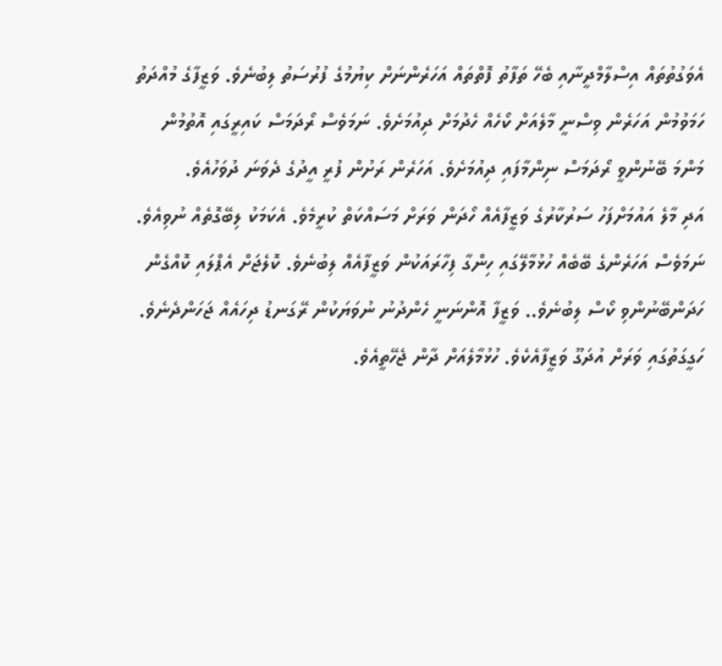އެވަގުތުތައް އިސްލާމްދީނާއި ބެހޭ ތަފާތު ފޮތްތައް އަހަރެންނަށް ކިޔުމުގެ ފުރުސަތު ލިބުނެވެ. ވަޒީފާގެ މުއްދަތު ހަމަވުމުން އަހަރެން ވިސްނީ މާލެއަށް ކޯހެއް ހެދުމަށް ދިއުމަށެވެ. ނަމަވެސް ރޯދަމަސް ކައިރީގައި އޮތުމުން މަންމަ ބޭނުންވީ ރޯދަމަސް ނިންމާފައި ދިއުމަށެވެ. އަހަރެން ރަށުން ފުރީ އީދުގެ ދެވަނަ ދުވަހުއެވެ.
އަދި މާލެ އައުމަށްފަހު ސަރުކާރުގެ ވަޒީފާއެއް ހޯދަން ވަރަށް މަސައްކަތް ކުރީމެވެ. އެކަމަކު ލިބޭގޮތެއް ނުވިއެވެ. ނަމަވެސް އަހަރެންގެ ބޭބެއް ހުޅުމާލޭގައި ހިންގާ ފިހާރައަކުން ވަޒީފާއެއް ލިބުނެވެ. ކޮލެޖަށް އެޕްލައި ކޮއްގެން ހަދަންބޭނުންވި ކޯސް ލިބުނެވެ.. ވަޒީފާ އޮންނަނީ ހެންދުނު ނުވަޔަކުން ރޭގަނޑު ދިހައެއް ޖަހަންދެނެވެ. ހަގީގަތުގައި ވަރަށް އުދަގޫ ވަޒީފާއެކެވެ. ހުޅުމާލެއަށް ދާން ޖެހޭތީއެވެ.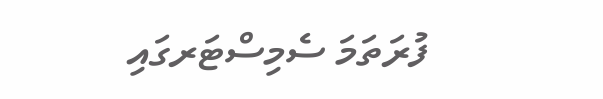ފުރަތަމަ ސެމިސްޓަރގައި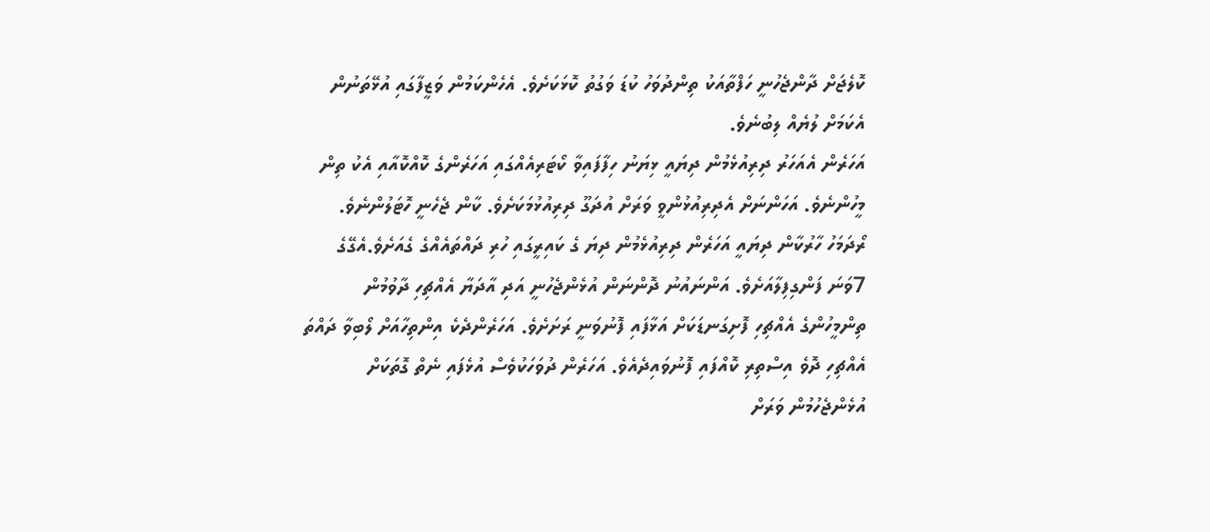ކޮލެޖަށް ދާންޖެހުނީ ހަފްތާއަކު ތިންދުވަހު ކުޑަ ވަގުތު ކޮޅަކަށެވެ. އެހެންކަމުން ވަޒީފާގައި އުޅޭތަނުން އެކަމަށް ލުޔެއް ލިބުނެވެ.
އަހަރެން އެއަހަރު ދިރިއުޅެމުން ދިޔައީ ޅިޔަނު ހިފާފައިވާ ކޯޓަރިއެއްގައި އަހަރެންގެ ކޮއްކޮއާއި އެކު ތިން މީހުންނެވެ. އަހަންނަށް އެދިރިއުޅުންވީ ވަރަށް އުދަގޫ ދިރިއުޅުމަކަށެވެ. ކާން ޖެހެނީ ހޮޓަލުންނެވެ. ރޯދަމަހު ހާރުކާން ދިޔައީ އަހަރެން ދިރިއުޅެމުން ދިޔަ ގެ ކައިރީގައި ހުރި ދައްތައެއްގެ ގެއަށެވެ.އެގޭގެ 7ވަނަ ފަންގިފިލާއަށެވެ. އަންނައުނު ދޮންނަން އުޅެންޖެހުނީ އަދި އާދަޔާ އެއްޗިހި ދާވުމުން ތިންމީހުންގެ އެއްޗިހި ފޮށިގަނޑަކަށް އަޅާފައި ފޮނުވަނީ ރަށަށެވެ. އަހަރެންދެކެ އިންތިހާއަށް ލޯބިވާ ދައްތަ އެއްޗިހި ދޮވެ އިސްތިރި ކޮއްފައި ފޮނުވައިދެއެވެ. އަހަރެން ދުވަހަކުވެސް އުޅެފައި ނެތް ގޮތަކަށް އުޅެންޖެހުމުން ވަރަށް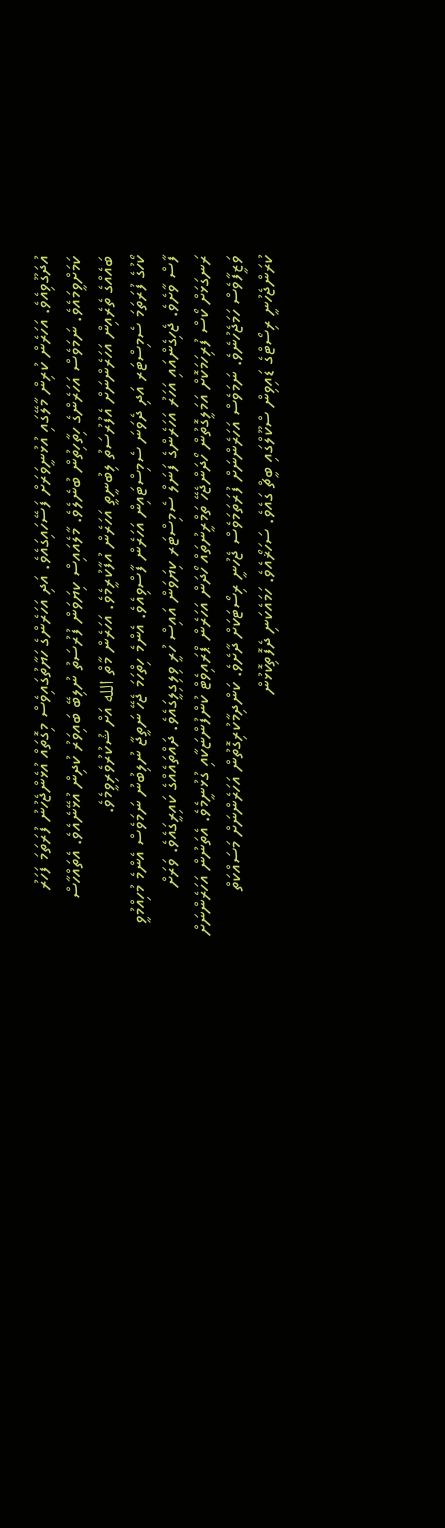އުދަގޫވިއެވެ. އަހަރެން ކުރިން މާލޭގައި އުޅުނީވަރަށް ފަސޭހައިގައެވެ. އަދި އަހަރެންގެ ހަޔާތުގައިވެސް މިގޮތައް އުޅެންޖެހުނު ފުރަތަމަ ފަހަރު ކަމަށްވީމައެވެ. ނަމަވެސް އަހަރެންގެ ހިތާހިތުން ބުނެލެވެ. މާލެއައިސް ކިޔަވަން ފުރުސަތު ނުލިބޭ ބައިވަރު ކުދިން އުޅޭނެއެވެ. އެތައްހާސް ބައެއްގެ ތެރެއިން އަހަރެންނަށް އެފުރުސަތު ލިބުނީތީ އަހަރެން އުފާކުރީމެވެ. އަހަރެން މާތް الله އަށް ޝުކުރުވެރިވީމެވެ.
ކޯހުގެ ފުރަތަމަ ސެމިސްޓަރ އަދި ދެވަނަ ސެމިސްޓައިން އަހަރެން ފާސްވިއެވެ. އެންމެ ހިތްހަމަ ޖެހޭ ނަތީޖާ ނުލިބުނު ނަމަވެސް އެންމެ މުހިއްމުވީ ފާސް ވާށެވެ. ޖެހިގެންއައި އަހަރު އަހަރެންގެ ފަނަލް ސެމިސްޓަރ ކިޔަވަން އައިސް ހުރީ ވިލިގިލީގައެވެ. ދައްތައެއްގެ ކައިރީގައެވެ. ވަރަށް ރަނގަޅަށް ކޯސް ފުރިހަމަކޮށް އަމަލީގޮތުން ހޯދަންޖެހޭ ތަމްރީނުތައް ހޯދަން އަހަރެން ޕްރައިވެޓް ކުންފުންޏަކާއި ގުޅުނީމެވެ. އެތަނުން އަހަރެންނަށް ވަޒީފާވެސް ހަމަޖެހުނެވެ. ނަމަވެސް އަހަރެންނަށް ފުރަތަމަވެސް ޖެހުނީ ރިސޯޓަކަށް ދާށެވެ. ކަންދިމާކުރިގޮތުން އަހަރެންނަށް މަސައްކަތް ކުރަންޖެހުނީ ރިސޯޓްގެ ޑައިވިން ސްކޫލްގައި ބީޗް ގައެވެ. ސަހަޜޯއެވެ. ހަމައެކަނި ދެފޮތިކޮޅުން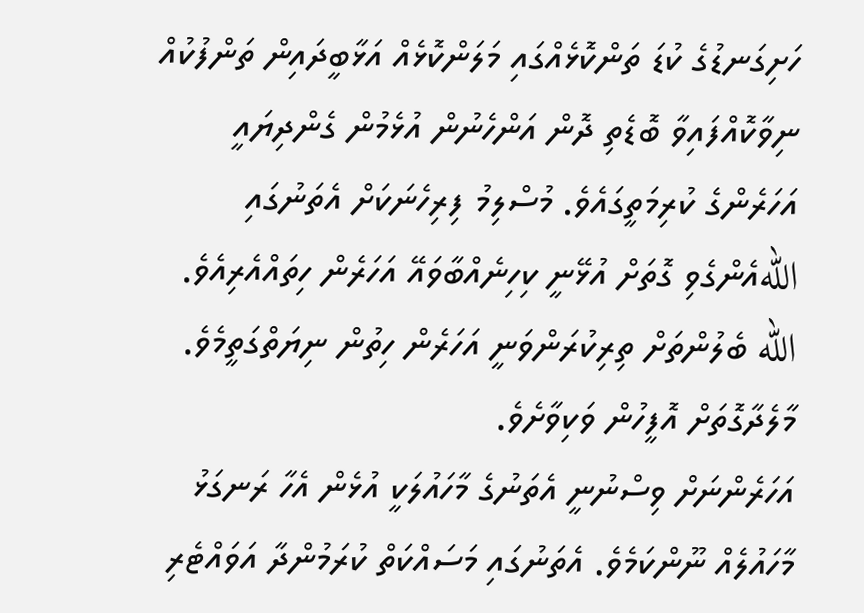ހަށިގަނޑުގެ ކުޑަ ތަންކޮޅެއްގައި މަލަންކޮޅެއް އަޅާބީދައިން ތަންފުކުއް ނިވާކޮއްފައިވާ ބޮޑެތި ދޮން އަންހެނުން އުޅެމުން ގެންދިޔައީ އަހަރެންގެ ކުރިމަތީގައެވެ. މުސްލިމު ފިރިހެނަކަށް އެތަނުގައި اللهއެންގެވި ގޮތަށް އުޅޭނީ ކިހިނެއްބާވައޭ އަހަރެން ހިތައްއެރިއެވެ. الله ބެލުންތަށް ތިރިކުރަންވަނީ އަހަރެން ހިތުން ނިޔަތްގަތީމެވެ. މާލެދާގޮތަށް އޮފީހުން ވަކިވާށެވެ.
އަހަރެންނަށް ވިސްނުނީ އެތަނުގެ މާހައުލަކީ އުޅެން އެހާ ރަނގަޅު މާހައުލެއް ނޫންކަމެވެ. އެތަނުގައި މަސައްކަތް ކުރަމުންދާ އަވައްޓެރި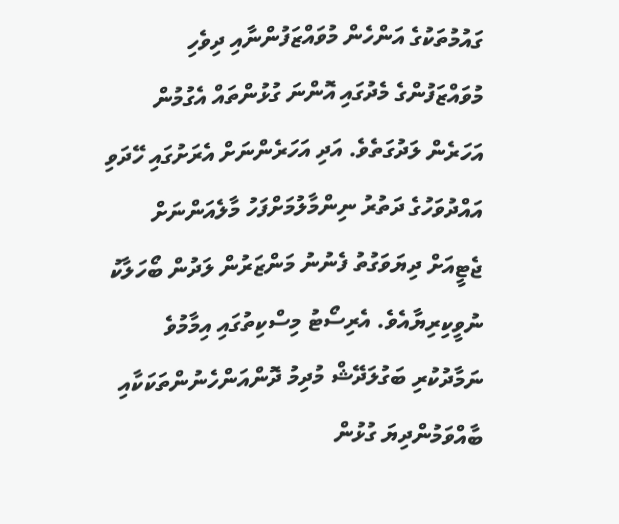ގައުމުތަކުގެ އަންހެން މުވައްޒަފުންނާއި ދިވެހި މުވައްޒަފުންގެ މެދުގައި އޮންނަ ގުޅުންތައް އެގުމުން އަހަރެން ލަދުގަތެވެ. އަދި އަހަރެންނަށް އެރަށުގައި ހޭދަވި އައްދުވަހުގެ ދަތުރު ނިންމާލުމަށްފަހު މާލެއަންނަށް ޖެޓީއަށް ދިޔަވަގުތު ފެނުނު މަންޒަރުން ލަދުން ބޯހަލާކު ނުވީކިރިޔާއެވެ. އެރިސޯޓު މިސްކިތުގައި އިމާމުވެ ނަމާދުކުރި ބަގުލަދޭޝް މުދިމު ދޮންއަންހެނުންތަކަކާއި ބާއްވަމުންދިޔަ ގުޅުން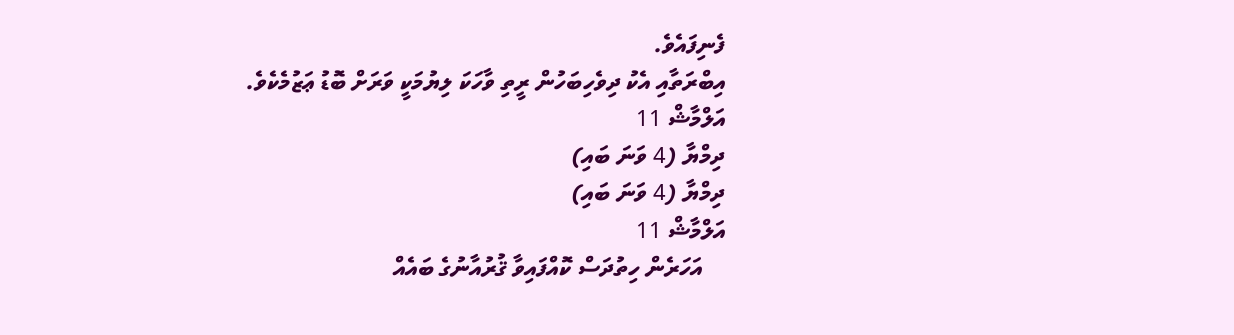ފެނިފައެވެ.
އިބްރަތާއި އެކު ދިވެހިބަހުން ރީތި ވާހަކަ ލިޔުމަކީ ވަރަށް ބޮޑު ޢަޒުމެކެވެ.
އަލްމާޝް 11
ދިމްޔާ (4 ވަނަ ބައި)
ދިމްޔާ (4 ވަނަ ބައި)
އަލްމާޝް 11
    އަހަރެން ހިތުދަސް ކޮއްފައިވާ ޤުރުއާނުގެ ބައެއް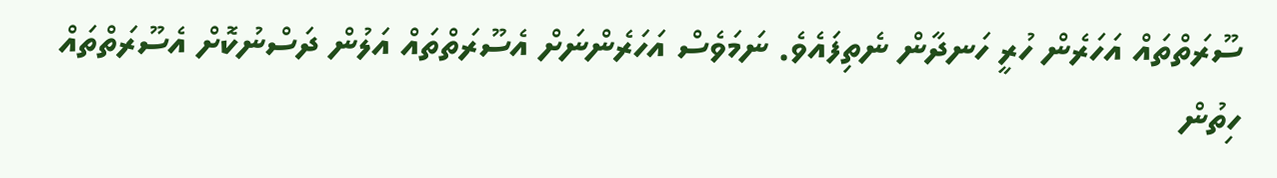ސޫރަތްތައް އަހަރެން ހުރީ ހަނދާން ނެތިފައެވެ. ނަމަވެސް އަހަރެންނަށް އެސޫރަތްތައް އަލުން ދަސްނުކޮށް އެސޫރަތްތައް ހިތުން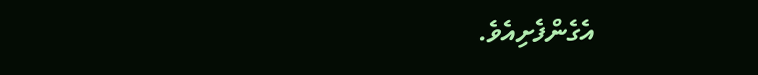އެގެންފެށިއެވެ.